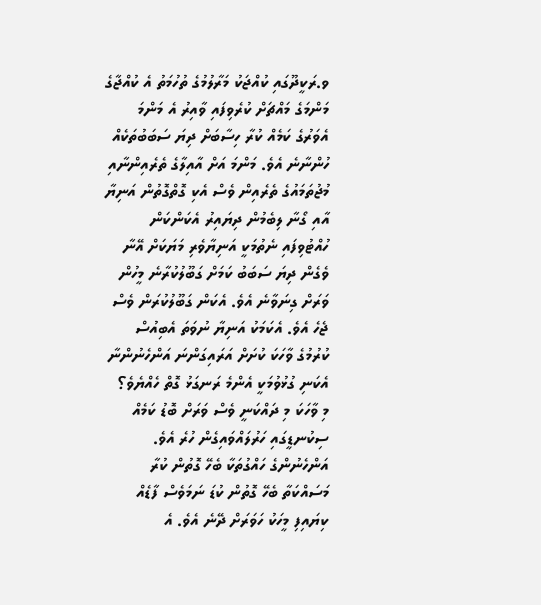ވ.ރަކީދޫގައި ކުއްޖަކު މަރާލުމުގެ ތުހުމަތު އެ ކުއްޖާގެ މަންމަގެ މައްޗަށް ކުރެވިފައި ވާއިރު އެ މަންމަ އެވަރުގެ ކަމެއް ކުރާ ހިސާބަށް ދިޔަ ސަބަބުތަކެއް ހުންނާނެ އެވެ. މަންމަ އަށް އާއިލާގެ ތެރެއިންނާއި މުޖުތަމައުގެ ތެރެއިން ވެސް އެކި ގޮތްގޮތުން އަނިޔާ އާއި ގޯނާ ލިބެމުން ދިޔައިރު އެކަންކަން ހުއްޓުވިފައި ނެތުމަކީ އަނިޔާވެރި މަޔަކަށް އޭނާ ވެގެން ދިޔަ ސަބަބު ކަމަށް ގަބޫލުކުރާނެ މީހުން ވަރަށް ގިނަވާނެ އެވެ. އެކަން ގަބޫލުކުރަން ވެސް ޖެހެ އެވެ. އެކަމަކު އަނިޔާ ނުވަތަ އެބިއުސް ކުރުމުގެ ވާހަކަ ކުށަށް އަރައިގަންނަ އަންހެނުންނާ އެކަނި ގުޅުވުމަކީ އެންމެ ރަނގަޅު ގޮތް ހެއްޔެވެ؟
މި ވާހަކަ މި ދައްކަނީ ވެސް ވަރަށް ބޮޑު ކަމެއް ސިކުނޑީގައި ހަރުލައްވައިގެން ހުރެ އެވެ. އަންހެނުންގެ ހައްގުތަކާ ބެހޭ ގޮތުން ކުރާ މަސައްކަތާ ބެހޭ ގޮތުން ކުޑަ ނަމަވެސް ފާޑެއް ކިޔައިފި މީހަކު ހަވަރަށް ދޭނެ އެވެ. އެ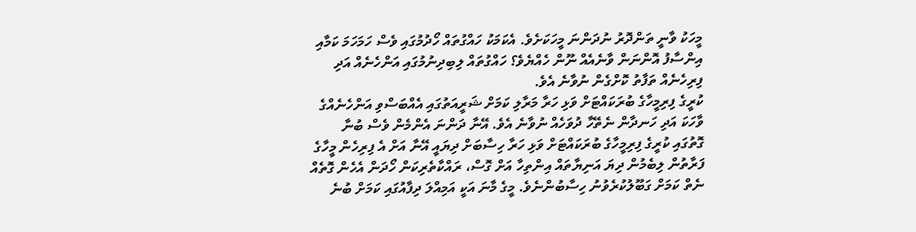މީހަކު ވާނީ ތަންދޮރު ނުދަންނަ މީހަކަށެވެ. އެކަމަކު ހައްގުތައް ހޯދުމުގައި ވެސް ހަމަހަމަ ކަމާއި އިންސާފު އޮންނަން ވާނެއެއް ނޫން ހެއްޔެވެ؟ ހައްގުތައް ލިބިދިނުމުގައި އަންހެނެއް އަދި ފިރިހެނެއް ތަފާތު ކޮށްގެން ނުވާނެ އެވެ.
ކުރީގެ ފިރިމީހާގެ ބުރަކައްޓަށް ވަޅި ހަރާ މަރާލި ކަމަށް ޝަރީއަތުގައި އެއްބަސްވި އަންހެނެއްގެ ވާހަކަ އަދި ހަނދާން ނެތޭހާ ދުވަހެއް ނުވާނެ އެވެ. އޭނާ ދަންނަ އެންމެން ވެސް ބުނާ ގޮތުގައި ކުރީގެ ފިރިމީހާގެ ބުރަކައްޓަށް ވަޅި ހަރާ ހިސާބަށް ދިޔައީ އޭނާ އަށް އެ ފިރިހެން މީހާގެ ފަރާތުން ލިބެމުން ދިޔަ އަނިޔާތައް އިންތިހާ އަށް ގޮސް، ރައްކާތެރިކަން ހޯދަން އެހެން ގޮތެއް ނެތް ކަމަށް ގަބޫލުކުރެވުނު ހިސާބުންނެވެ. މީގެ މާނަ އަކީ އަމިއްލަ ދިފާއުގައި ކަމަށް ބުނެ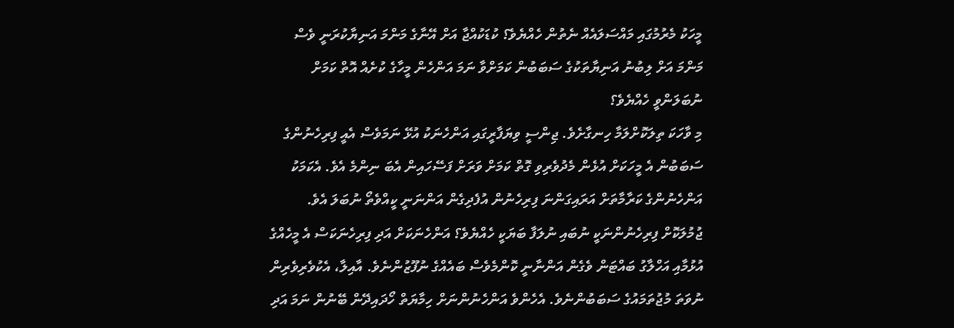މީހަކު މެރުމުގައި މައްސަލައެއް ނެތުން ހެއްޔެވެ؟ ކުޑަކުއްޖާ އަށް އޭނާގެ މަންމަ އަނިޔާކުރަނީ ވެސް މަންމަ އަށް ލިބުނު އަނިޔާތަކުގެ ސަބަބުން ކަމަށްވާ ނަމަ އަންހެން މީހާގެ ކުށެއް އޮތް ކަމަށް ނުބަލަންވީ ހެއްޔެވެ؟
މި ވާހަކަ ތިލަކޮށްލަމާ ހިނގާށެވެ. ޖިންސީ ވިޔަފާރީގައި އަންހެނަކު އުޅޭ ނަމަވެސް އެއީ ފިރިހެނުންގެ ސަބަބުން އެ މީހަކަށް އުޅެން މެދުވެރިވި ގޮތް ކަމަށް ވަރަށް ފަސޭހައިން އެބަ ނިންމެ އެވެ. އެކަމަކު އަންހެނުންގެ ކަރާމާތަށް އަރައިގަންނަ ފިރިހެނުން އުފެދިގެން އަންނަނީ ކީއްވެތޯ ނުބަލަ އެވެ. ޖުމުލަކޮށް ފިރިހެނުންނަކީ ނުބައި ނުލަފާ ބަޔަކީ ހެއްޔެވެ؟ އަންހެނަކަށް އަދި ފިރިހެނަކަސް އެ މީހެއްގެ އުޅުމާއި އަހްލާގު ބައްޓަން ވެގެން އަންނާނީ ކޮންމެވެސް ބައެއްގެ ނުފޫޒުންނެވެ. އާއިލާ، އެކުވެރިވެރިން ނުވަތަ މުޖުތަމައުގެ ސަބަބުންނެވެ. އެހެންވެ އަންހެނުންނަށް ހިމާޔަތް ހޯދައިދޭން ބޭނުން ނަމަ އަދި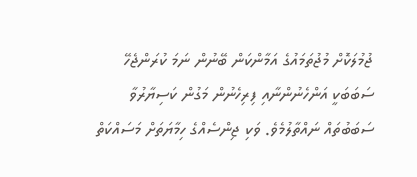ޖުމުލަކޮށް މުޖުތަމައުގެ އަމާންކަން ބޭނުން ނަމަ ކުރަންޖެހޭ ސަބަބަކީ އަންހެނުންނާއި ފިރިހެނުން މަގުން ކަސިޔާރުވާ ސަބަބުތައް ނައްތާލުމެވެ. ވަކި ޖިންސެއްގެ ހިމާޔަތަށް މަސައްކަތް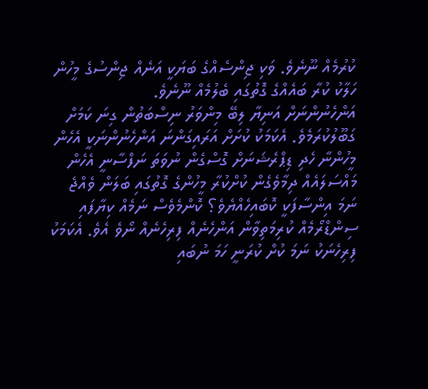ކުރުމެއް ނޫނެވެ. ވަކި ޖިންސެއްގެ ބަޔަކީ އަނެއް ޖިންސުގެ މީހުން ހަލާކު ކުރާ ބައެއްގެ ގޮތުގައި ބެލުމެއް ނޫނެވެ.
އަންހެނުންނަށް އަނިޔާ ލިބޭ މިންވަރު ނިސްބަތުން ގިނަ ކަމަށް ގަބޫލުކުރަމެވެ. އެކަމަކު ކުށަށް އަރައިގަންނަ އަންހެނުންނަކީ އެހެން މީހުންނާ ހެދި ޑިޕްރެޝަނަށް ގޮސްގެން ނުވަތަ ނަފްސާނީ އެހެން މައްސަލައެއް ދިމާވެގެން ކުށްކުރާ މީހުންގެ ގޮތުގައި ބަލަން ވެއްޖެ ނަމަ އިންސާފަކީ ކޮބައިހެއްޔެވެ؟ ކޮންމެވެސް ނަމެއް ކިޔާފައި ސިންޑްރޯމެއް ކުރިމަތިވާން އަންހެނެއް ފިރިހެނެއް ނޯވެ އެވެ. އެކަމަކު ފިރިހެނަކު ނަމަ ކުށް ކުރަނީ ހަމަ ނުބައި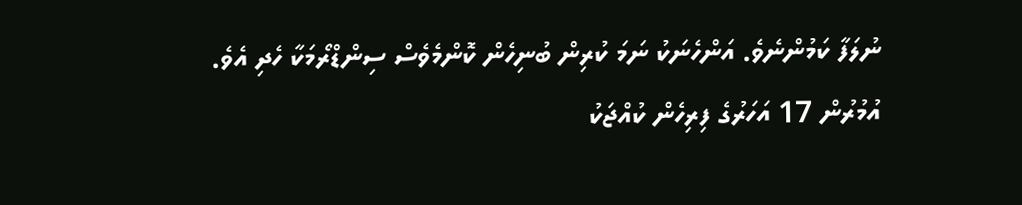ނުލަފާ ކަމުންނެވެ. އަންހެނަކު ނަމަ ކުރިން ބުނިހެން ކޮންމެވެސް ސިންޑްރޯމަކާ ހެދި އެވެ.
އުމުރުން 17 އަހަރުގެ ފިރިހެން ކުއްޖަކު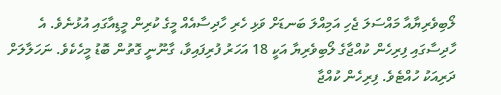ލޯބިވެރިޔާއާ މައްސަލަ ޖެހި އަމިއްލަ ބަނޑަށް ވަޅި ހެރި ހާދިސާއެއް މީގެ ކުރިން މީޑިއާގައި އުޅުނެވެ. އެ ހާދިސާގައި ފިރިހެން ކުއްޖާގެ ލޯބިވެރިޔާ އަކީ 18 އަހަރު ފުރިފައިވާ، ގާނޫނީ ގޮތުން ބޮޑު މީހެކެވެ. ނަހަލާލަށް ދަރިއަކު ހުއްޓެވެ. ފިރިހެން ކުއްޖާ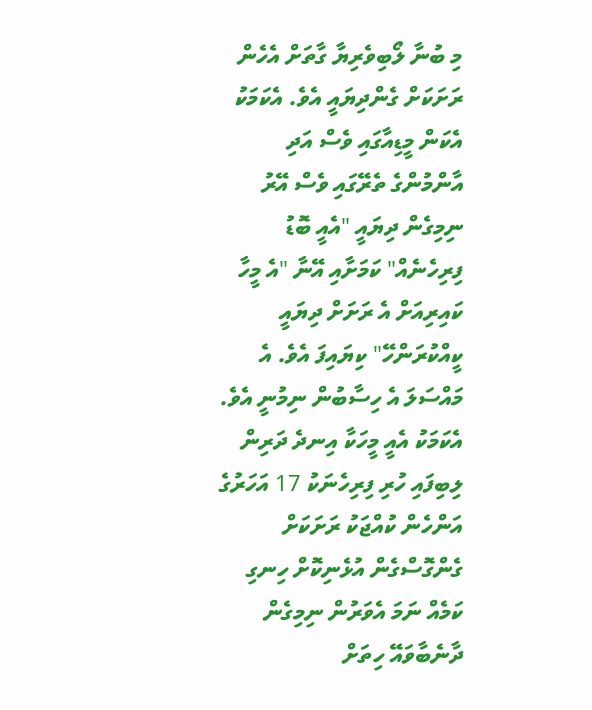މި ބުނާ ލޯބިވެރިޔާ ގާތަށް އެހެން ރަށަކަށް ގެންދިޔައީ އެވެ. އެކަމަކު އެކަން މީޑިއާގައި ވެސް އަދި އާންމުންގެ ތެރޭގައި ވެސް އޭރު ނިމިގެން ދިޔައީ "އެއީ ބޮޑު ފިރިހެނެއް" ކަމަށާއި އޭނާ "އެ މީހާ ކައިރިއަށް އެ ރަށަށް ދިޔައީ ކީއްކުރަންހޭ" ކިޔައިފަ އެވެ. އެ މައްސަލަ އެ ހިސާބުން ނިމުނީ އެވެ. އެކަމަކު އެއީ މީހަކާ އިނދެ ދަރިން ލިބިފައި ހުރި ފިރިހެނަކު 17 އަހަރުގެ އަންހެން ކުއްޖަކު ރަށަކަށް ގެންގޮސްގެން އުޅެނިކޮށް ހިނގި ކަމެއް ނަމަ އެވަރުން ނިމިގެން ދާނެބާވައޭ ހިތަށް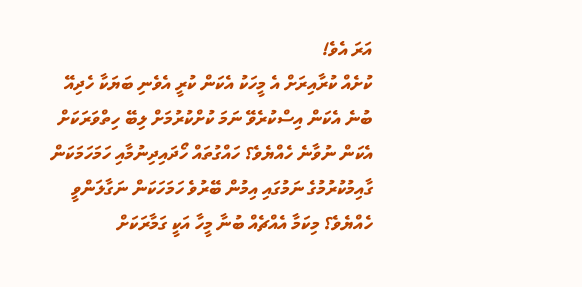އަރަ އެވެ!
ކުށެއް ކުރާއިރަށް އެ މީހަކު އެކަން ކުރީ އެވެނި ބަޔަކާ ހެދިއޭ ބުނެ އެކަން އިސްކުރެވޭ ނަމަ ކުށްކުރުމަށް ލިބޭ ހިތްވަރަކަށް އެކަން ނުވާނެ ހެއްޔެވެ؟ ހައްގުތައް ހޯދައިދިނުމާއި ހަމަހަމަކަން ގާއިމުކުރުމުގެ ނަމުގައި އިމުން ބޭރުވެ ހަމަހަކަން ނަގާލަންވީ ހެއްޔެވެ؟ މިކަމާ އެއްޗެއް ބުނާ މީހާ އަކީ ގަމާރަކަށް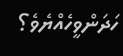ހަދަންވީހެއްޔެވެ؟